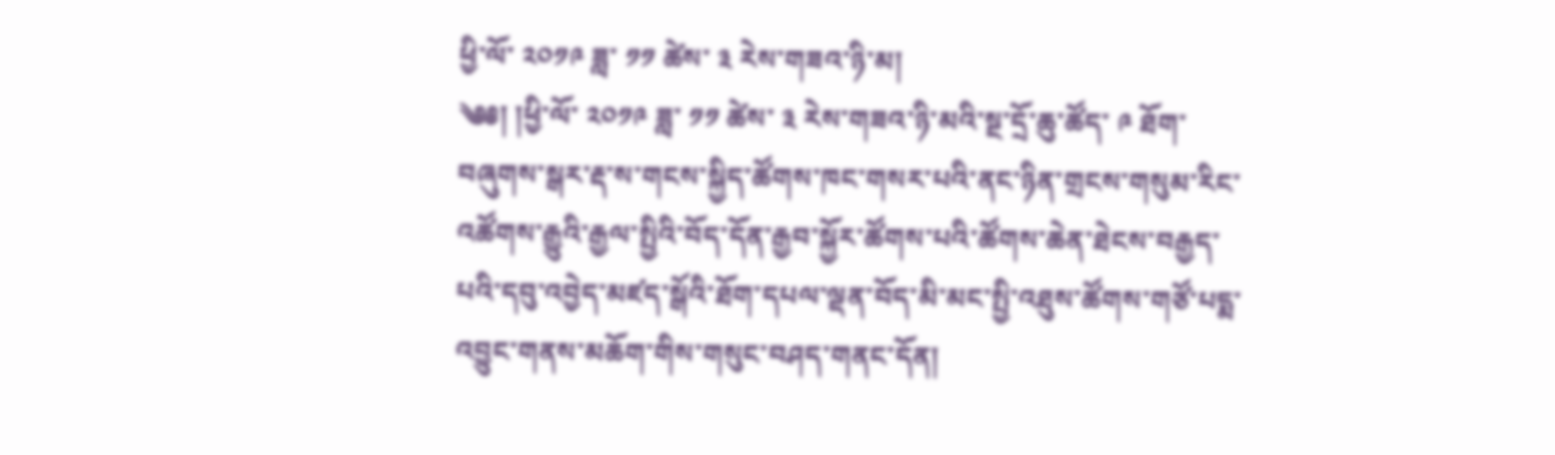ཕྱི་ལོ་ ༢༠༡༩ ཟླ་ ༡༡ ཚེས་ ༣ རེས་གཟའ་ཉི་མ།
༄༅། །ཕྱི་ལོ་ ༢༠༡༩ ཟླ་ ༡༡ ཚེས་ ༣ རེས་གཟའ་ཉི་མའི་སྔ་དྲོ་ཆུ་ཚོད་ ༩ ཐོག་བཞུགས་སྒར་རྡ་ས་གངས་སྐྱིད་ཚོགས་ཁང་གསར་པའི་ནང་ཉིན་གྲངས་གསུམ་རིང་འཚོགས་རྒྱུའི་རྒྱལ་སྤྱིའི་བོད་དོན་རྒྱབ་སྐྱོར་ཚོགས་པའི་ཚོགས་ཆེན་ཐེངས་བརྒྱད་པའི་དབུ་འབྱེད་མཛད་སྒོའི་ཐོག་དཔལ་ལྡན་བོད་མི་མང་སྤྱི་འཐུས་ཚོགས་གཙོ་པདྨ་འབྱུང་གནས་མཆོག་གིས་གསུང་བཤད་གནང་དོན།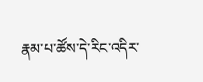རྣམ་པ་ཚོས་དེ་རིང་འདིར་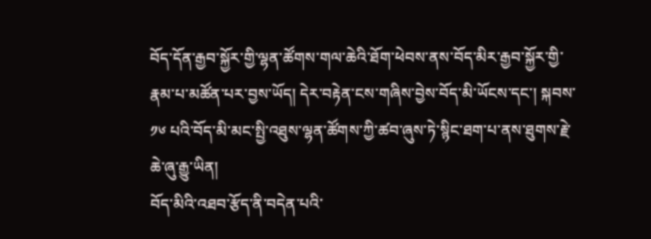བོད་དོན་རྒྱབ་སྐྱོར་གྱི་ལྷན་ཚོགས་གལ་ཆེའི་ཐོག་ཕེབས་ནས་བོད་མིར་རྒྱབ་སྐྱོར་གྱི་རྣམ་པ་མཚོན་པར་བྱས་ཡོད། དེར་བརྟེན་ངས་གཞིས་བྱེས་བོད་མི་ཡོངས་དང་། སྐབས་ ༡༦ པའི་བོད་མི་མང་སྤྱི་འཐུས་ལྷན་ཚོགས་ཀྱི་ཚབ་ཞུས་ཏེ་སྙིང་ཐག་པ་ནས་ཐུགས་རྗེ་ཆེ་ཞུ་རྒྱུ་ཡིན།
བོད་མིའི་འཐབ་རྩོད་ནི་བདེན་པའི་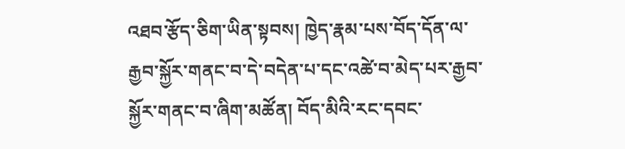འཐབ་རྩོད་ཅིག་ཡིན་སྟབས། ཁྱེད་རྣམ་པས་བོད་དོན་ལ་རྒྱབ་སྐྱོར་གནང་བ་དེ་བདེན་པ་དང་འཚེ་བ་མེད་པར་རྒྱབ་སྐྱོར་གནང་བ་ཞིག་མཚོན། བོད་མིའི་རང་དབང་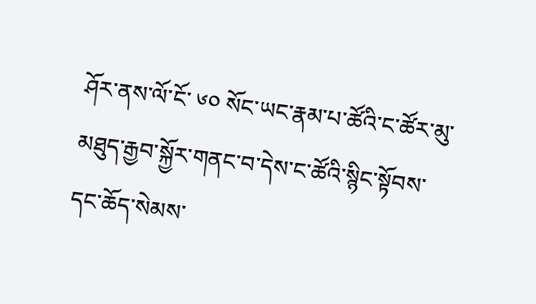ཤོར་ནས་ལོ་ངོ་ ༦༠ སོང་ཡང་རྣམ་པ་ཚོའི་ང་ཚོར་མུ་མཐུད་རྒྱབ་སྐྱོར་གནང་བ་དེས་ང་ཚོའི་སྙིང་སྟོབས་དང་ཆོད་སེམས་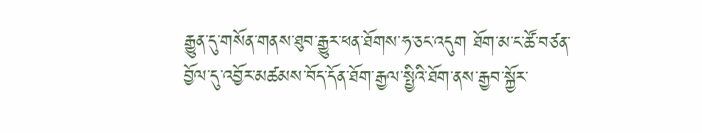རྒྱུན་དུ་གསོན་གནས་ཐུབ་རྒྱུར་ཕན་ཐོགས་ཧ་ཅང་འདུག ཐོག་མ་ང་ཚོ་བཙན་བྱོལ་དུ་འབྱོར་མཚམས་བོད་དོན་ཐོག་རྒྱལ་སྤྱིའི་ཐོག་ནས་རྒྱབ་སྐྱོར་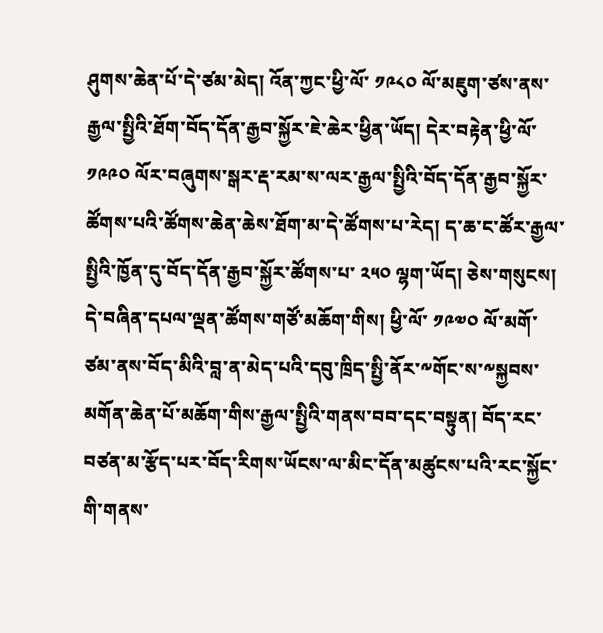ཤུགས་ཆེན་པོ་དེ་ཙམ་མེད། འོན་ཀྱང་ཕྱི་ལོ་ ༡༩༨༠ ལོ་མཇུག་ཙས་ནས་རྒྱལ་སྤྱིའི་ཐོག་བོད་དོན་རྒྱབ་སྐྱོར་ཇེ་ཆེར་ཕྱིན་ཡོད། དེར་བརྟེན་ཕྱི་ལོ་ ༡༩༩༠ ལོར་བཞུགས་སྒར་རྡ་རམ་ས་ལར་རྒྱལ་སྤྱིའི་བོད་དོན་རྒྱབ་སྐྱོར་ཚོགས་པའི་ཚོགས་ཆེན་ཆེས་ཐོག་མ་དེ་ཚོགས་པ་རེད། ད་ཆ་ང་ཚོར་རྒྱལ་སྤྱིའི་ཁྱོན་དུ་བོད་དོན་རྒྱབ་སྐྱོར་ཚོགས་པ་ ༢༥༠ ལྷག་ཡོད། ཅེས་གསུངས།
དེ་བཞིན་དཔལ་ལྡན་ཚོགས་གཙོ་མཆོག་གིས། ཕྱི་ལོ་ ༡༩༧༠ ལོ་མགོ་ཙམ་ནས་བོད་མིའི་བླ་ན་མེད་པའི་དབུ་ཁྲིད་སྤྱི་ནོར་༸གོང་ས་༸སྐྱབས་མགོན་ཆེན་པོ་མཆོག་གིས་རྒྱལ་སྤྱིའི་གནས་བབ་དང་བསྟུན། བོད་རང་བཙན་མ་རྩོད་པར་བོད་རིགས་ཡོངས་ལ་མིང་དོན་མཚུངས་པའི་རང་སྐྱོང་གི་གནས་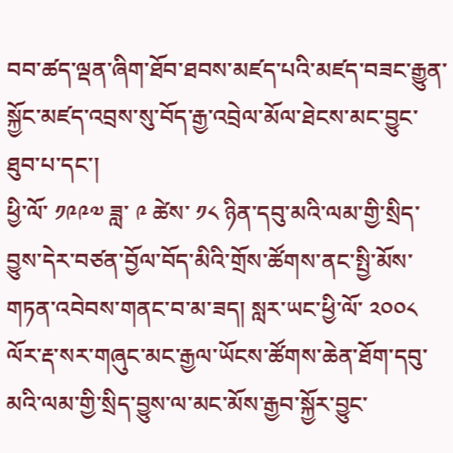བབ་ཚད་ལྡན་ཞིག་ཐོབ་ཐབས་མཛད་པའི་མཛད་བཟང་རྒྱུན་སྐྱོང་མཛད་འབྲས་སུ་བོད་རྒྱ་འབྲེལ་མོལ་ཐེངས་མང་བྱུང་ཐུབ་པ་དང་།
ཕྱི་ལོ་ ༡༩༩༧ ཟླ་ ༩ ཚེས་ ༡༨ ཉིན་དབུ་མའི་ལམ་གྱི་སྲིད་བྱུས་དེར་བཙན་བྱོལ་བོད་མིའི་གྲོས་ཚོགས་ནང་སྤྱི་མོས་གཏན་འབེབས་གནང་བ་མ་ཟད། སླར་ཡང་ཕྱི་ལོ་ ༢༠༠༨ ལོར་རྡ་སར་གཞུང་མང་རྒྱལ་ཡོངས་ཚོགས་ཆེན་ཐོག་དབུ་མའི་ལམ་གྱི་སྲིད་བྱུས་ལ་མང་མོས་རྒྱབ་སྐྱོར་བྱུང་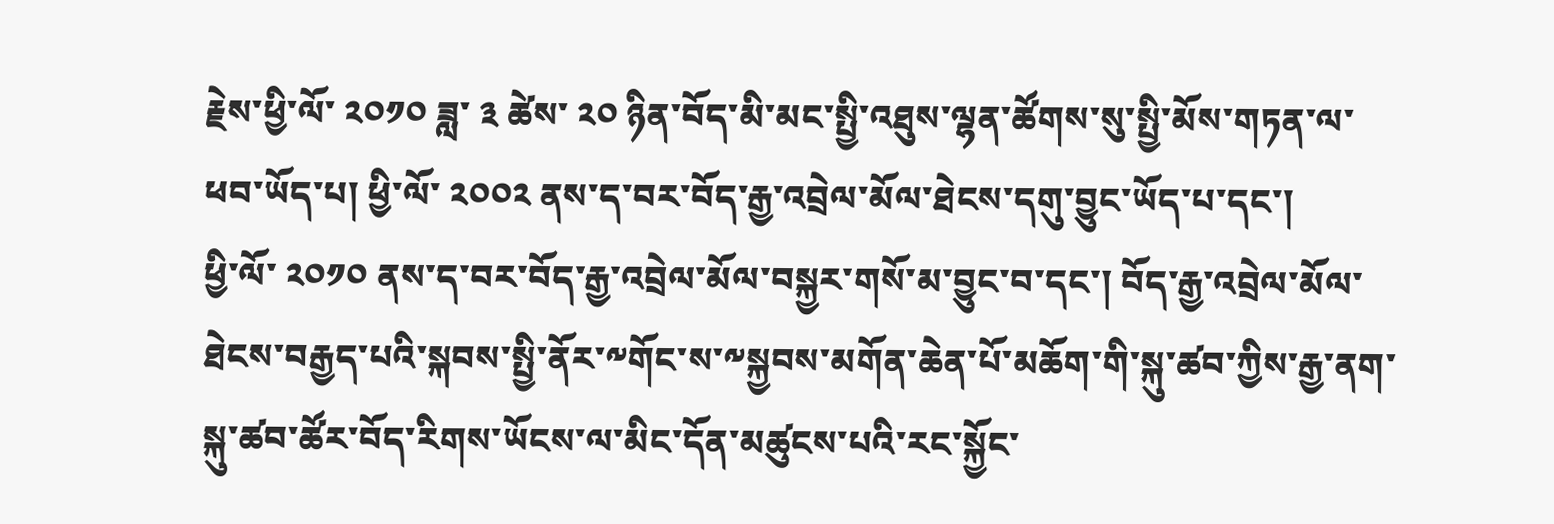རྗེས་ཕྱི་ལོ་ ༢༠༡༠ ཟླ་ ༣ ཚེས་ ༢༠ ཉིན་བོད་མི་མང་སྤྱི་འཐུས་ལྷན་ཚོགས་སུ་སྤྱི་མོས་གཏན་ལ་ཕབ་ཡོད་པ། ཕྱི་ལོ་ ༢༠༠༢ ནས་ད་བར་བོད་རྒྱ་འབྲེལ་མོལ་ཐེངས་དགུ་བྱུང་ཡོད་པ་དང་།
ཕྱི་ལོ་ ༢༠༡༠ ནས་ད་བར་བོད་རྒྱ་འབྲེལ་མོལ་བསྐྱར་གསོ་མ་བྱུང་བ་དང་། བོད་རྒྱ་འབྲེལ་མོལ་ཐེངས་བརྒྱད་པའི་སྐབས་སྤྱི་ནོར་༸གོང་ས་༸སྐྱབས་མགོན་ཆེན་པོ་མཆོག་གི་སྐུ་ཚབ་ཀྱིས་རྒྱ་ནག་སྐུ་ཚབ་ཚོར་བོད་རིགས་ཡོངས་ལ་མིང་དོན་མཚུངས་པའི་རང་སྐྱོང་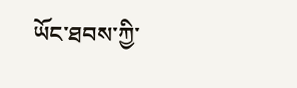ཡོང་ཐབས་ཀྱི་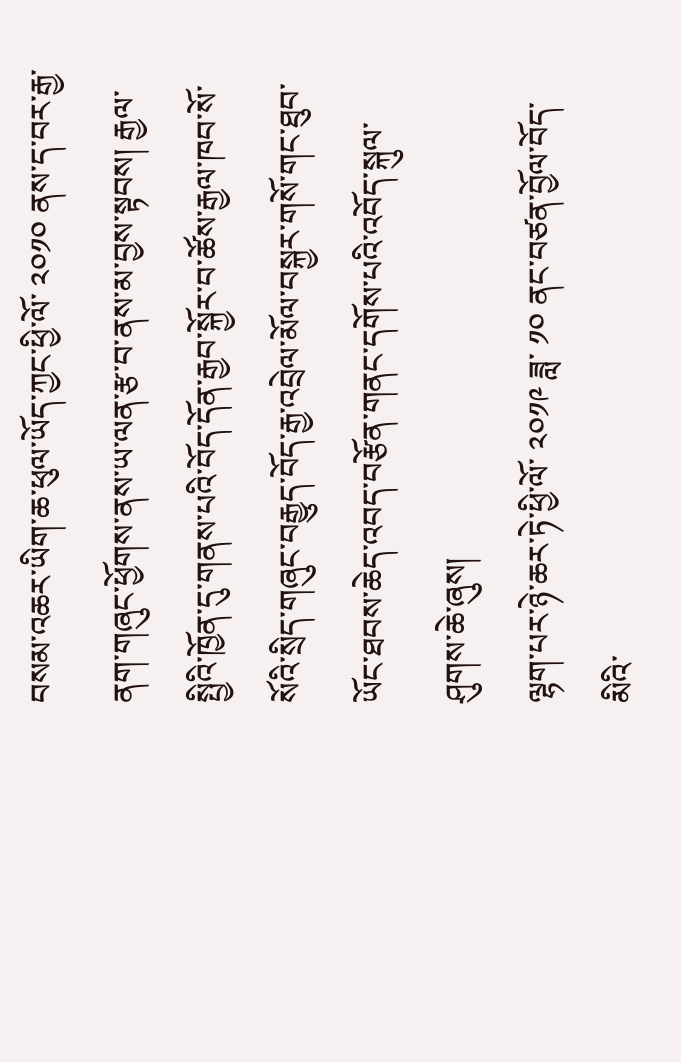བསམ་འཆར་ཡིག་ཆ་ཕུལ་ཡོད་ཀྱང་ཕྱི་ལོ་ ༢༠༡༠ ནས་ད་བར་རྒྱ་ནག་གཞུང་ཕྱོགས་ནས་ཡ་ལན་རྩ་བ་ནས་མ་བྱས་སྟབས། རྒྱལ་སྤྱིའི་ཁྱོན་དུ་གནས་པའི་བོད་དོན་རྒྱབ་སྐྱོར་བ་ཚོས་རྒྱལ་ཁབ་སོ་སོའི་སྲིད་གཞུང་བརྒྱུད་བོད་རྒྱ་འབྲེལ་མོལ་བསྐྱར་གསོ་གང་ཐུབ་ཡོང་ཐབས་ཆེད་འབད་བརྩོན་གནང་དགོས་པའི་འབོད་སྐུལ་ཤུགས་ཆེ་ཞུས།
ལྷག་པར་ཉེ་ཆར་ཏེ་ཕྱི་ལོ་ ༢༠༡༩ ཟླ་ ༡༠ ནང་བཙན་བྱོལ་བོད་མིའི་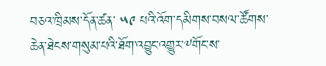བཅའ་ཁྲིམས་དོན་ཚན་ ༥༩ པའི་འོག་དམིགས་བསལ་ཚོགས་ཆེན་ཐེངས་གསུམ་པའི་ཐོག་འབྱུང་འགྱུར་༸གོང་ས་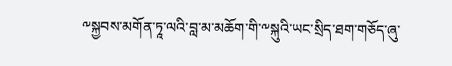༸སྐྱབས་མགོན་ཏཱ་ལའི་བླ་མ་མཆོག་གི་༸སྐུའི་ཡང་སྲིད་ཐག་གཅོད་ཞུ་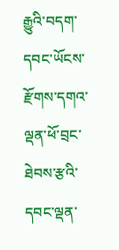རྒྱུའི་བདག་དབང་ཡོངས་རྫོགས་དགའ་ལྡན་ཕོ་བྲང་ཐེབས་རྩའི་དབང་ལྡན་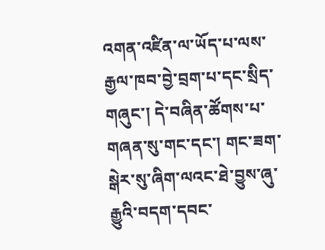འགན་འཛིན་ལ་ཡོད་པ་ལས་རྒྱལ་ཁབ་བྱེ་བྲག་པ་དང་སྲིད་གཞུང་། དེ་བཞིན་ཚོགས་པ་གཞན་སུ་གང་དང་། གང་ཟག་སྒེར་སུ་ཞིག་ལའང་ཐེ་བྱུས་ཞུ་རྒྱུའི་བདག་དབང་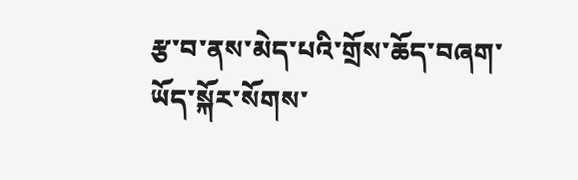རྩ་བ་ནས་མེད་པའི་གྲོས་ཆོད་བཞག་ཡོད་སྐོར་སོགས་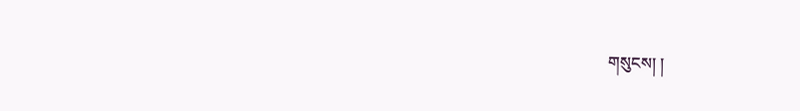གསུངས། །